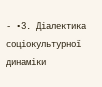- •3. Діалектика соціокультурної динаміки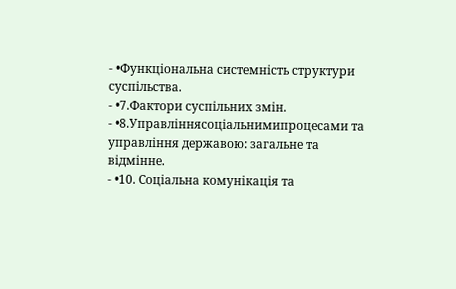- •Функціональна системність структури суспільства.
- •7.Фактори суспільних змін.
- •8.Управліннясоціальнимипроцесами та управління державою: загальне та відмінне.
- •10. Соціальна комунікація та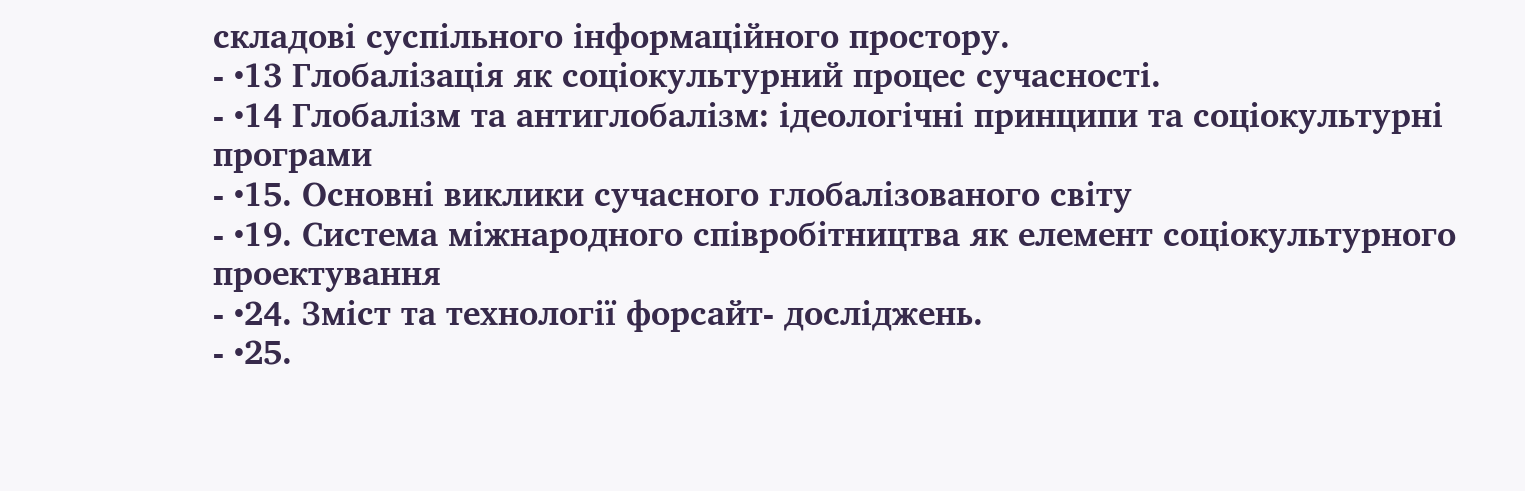складові суспільного інформаційного простору.
- •13 Глобалізація як соціокультурний процес сучасності.
- •14 Глобалізм та антиглобалізм: ідеологічні принципи та соціокультурні програми
- •15. Основні виклики сучасного глобалізованого світу
- •19. Система міжнародного співробітництва як елемент соціокультурного проектування
- •24. Зміст та технології форсайт- досліджень.
- •25.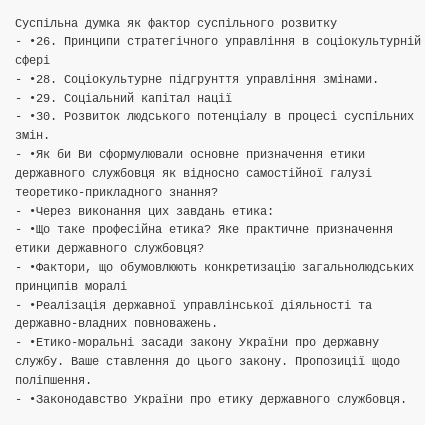Суспільна думка як фактор суспільного розвитку
- •26. Принципи стратегічного управління в соціокультурній сфері
- •28. Соціокультурне підгрунття управління змінами.
- •29. Соціальний капітал нації
- •30. Розвиток людського потенціалу в процесі суспільних змін.
- •Як би Ви сформулювали основне призначення етики державного службовця як відносно самостійної галузі теоретико-прикладного знання?
- •Через виконання цих завдань етика:
- •Що таке професійна етика? Яке практичне призначення етики державного службовця?
- •Фактори, що обумовлюють конкретизацію загальнолюдських принципів моралі
- •Реалізація державної управлінської діяльності та державно-владних повноважень.
- •Етико-моральні засади закону України про державну службу. Ваше ставлення до цього закону. Пропозиції щодо поліпшення.
- •Законодавство України про етику державного службовця.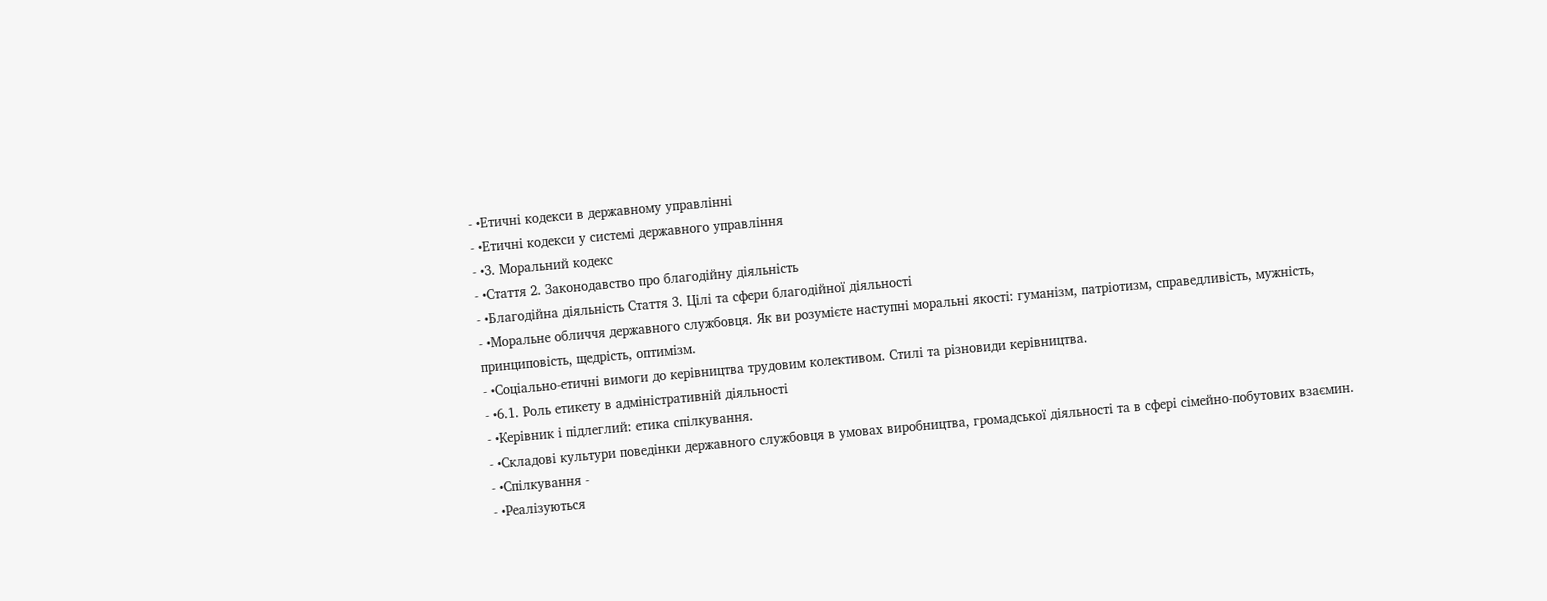- •Етичні кодекси в державному управлінні
- •Етичні кодекси у системі державного управління
- •3. Моральний кодекс
- •Стаття 2. Законодавство про благодійну діяльність
- •Благодійна діяльність Стаття 3. Цілі та сфери благодійної діяльності
- •Моральне обличчя державного службовця. Як ви розумієте наступні моральні якості: гуманізм, патріотизм, справедливість, мужність, принциповість, щедрість, оптимізм.
- •Соціально-етичні вимоги до керівництва трудовим колективом. Стилі та різновиди керівництва.
- •6.1. Роль етикету в адміністративній діяльності
- •Керівник і підлеглий: етика спілкування.
- •Складові культури поведінки державного службовця в умовах виробництва, громадської діяльності та в сфері сімейно-побутових взаємин.
- •Спілкування -
- •Реалізуються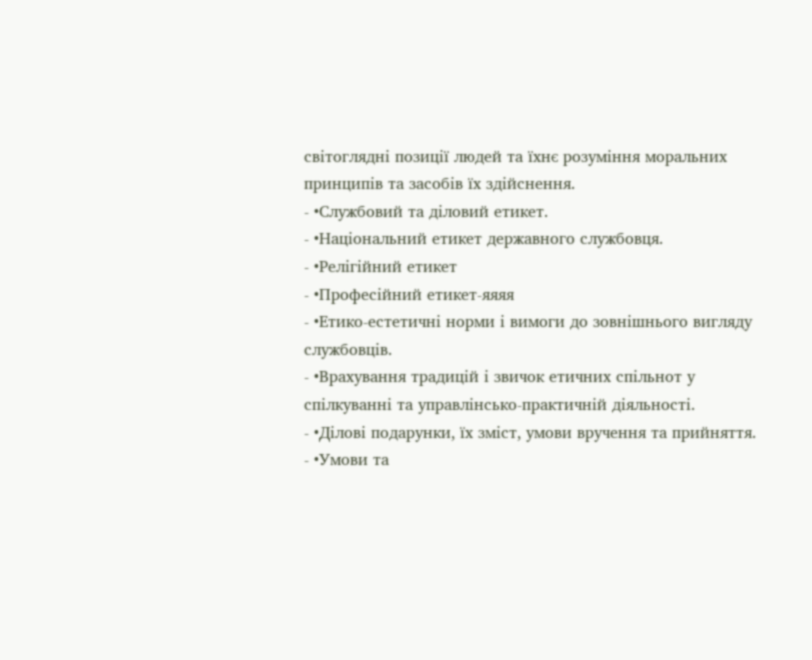світоглядні позиції людей та їхнє розуміння моральних принципів та засобів їх здійснення.
- •Службовий та діловий етикет.
- •Національний етикет державного службовця.
- •Релігійний етикет
- •Професійний етикет-яяяя
- •Етико-естетичні норми і вимоги до зовнішнього вигляду службовців.
- •Врахування традицій і звичок етичних спільнот у спілкуванні та управлінсько-практичній діяльності.
- •Ділові подарунки, їх зміст, умови вручення та прийняття.
- •Умови та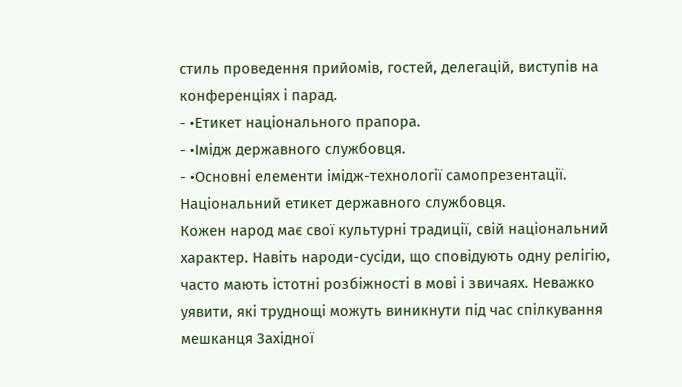стиль проведення прийомів, гостей, делегацій, виступів на конференціях і парад.
- •Етикет національного прапора.
- •Імідж державного службовця.
- •Основні елементи імідж-технології самопрезентації.
Національний етикет державного службовця.
Кожен народ має свої культурні традиції, свій національний характер. Навіть народи-сусіди, що сповідують одну релігію, часто мають істотні розбіжності в мові і звичаях. Неважко уявити, які труднощі можуть виникнути під час спілкування мешканця Західної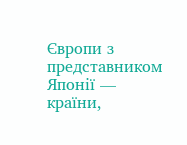Європи з представником Японії — країни,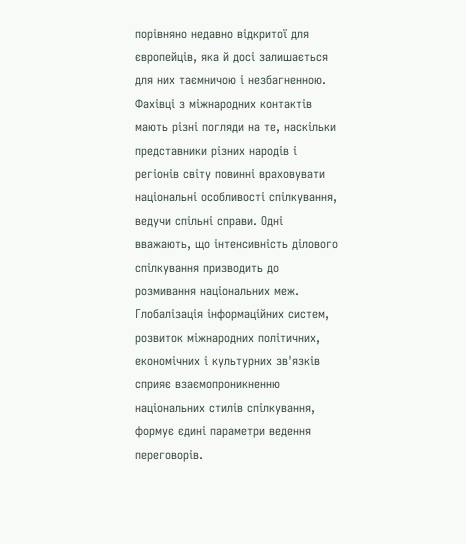порівняно недавно відкритої для європейців, яка й досі залишається для них таємничою і незбагненною.
Фахівці з міжнародних контактів мають різні погляди на те, наскільки представники різних народів і регіонів світу повинні враховувати національні особливості спілкування, ведучи спільні справи. Одні вважають, що інтенсивність ділового спілкування призводить до розмивання національних меж. Глобалізація інформаційних систем, розвиток міжнародних політичних, економічних і культурних зв'язків сприяє взаємопроникненню національних стилів спілкування, формує єдині параметри ведення переговорів.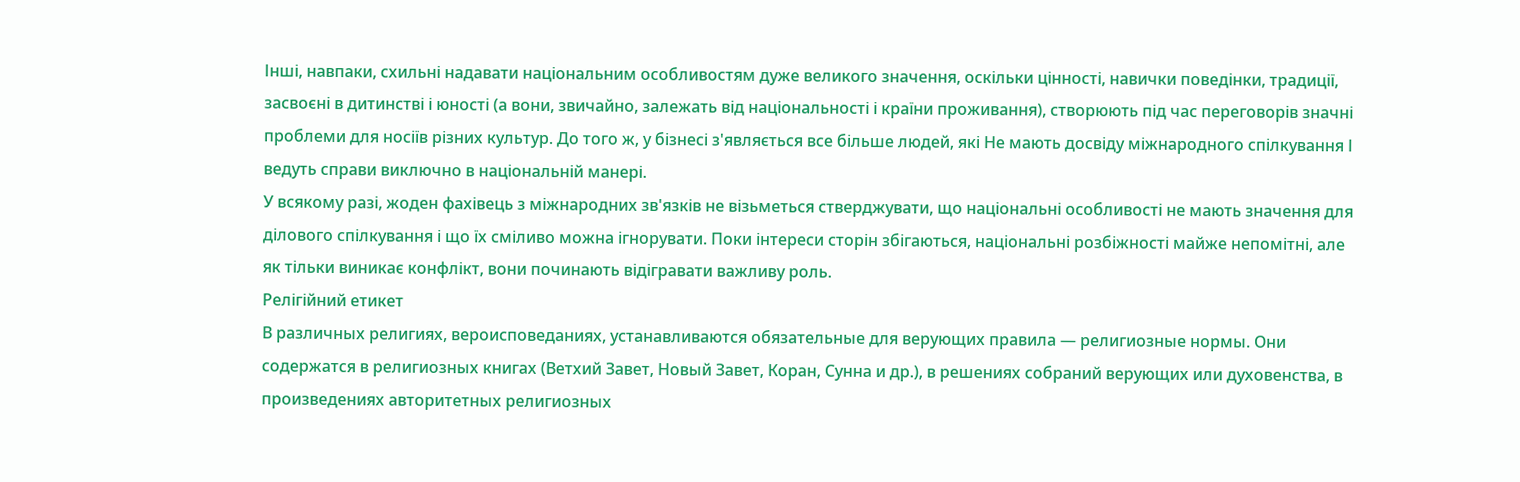Інші, навпаки, схильні надавати національним особливостям дуже великого значення, оскільки цінності, навички поведінки, традиції, засвоєні в дитинстві і юності (а вони, звичайно, залежать від національності і країни проживання), створюють під час переговорів значні проблеми для носіїв різних культур. До того ж, у бізнесі з'являється все більше людей, які Не мають досвіду міжнародного спілкування І ведуть справи виключно в національній манері.
У всякому разі, жоден фахівець з міжнародних зв'язків не візьметься стверджувати, що національні особливості не мають значення для ділового спілкування і що їх сміливо можна ігнорувати. Поки інтереси сторін збігаються, національні розбіжності майже непомітні, але як тільки виникає конфлікт, вони починають відігравати важливу роль.
Релігійний етикет
В различных религиях, вероисповеданиях, устанавливаются обязательные для верующих правила — религиозные нормы. Они содержатся в религиозных книгах (Ветхий Завет, Новый Завет, Коран, Сунна и др.), в решениях собраний верующих или духовенства, в произведениях авторитетных религиозных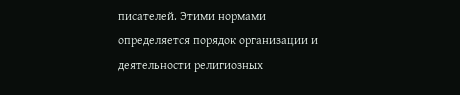писателей. Этими нормами определяется порядок организации и деятельности религиозных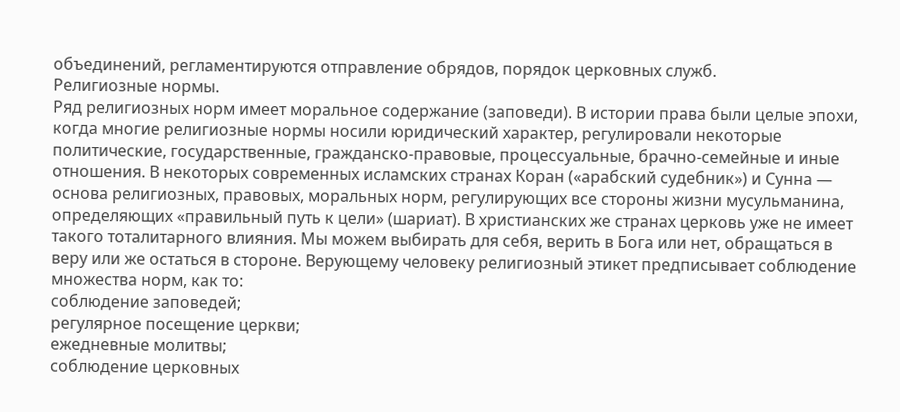объединений, регламентируются отправление обрядов, порядок церковных служб.
Религиозные нормы.
Ряд религиозных норм имеет моральное содержание (заповеди). В истории права были целые эпохи, когда многие религиозные нормы носили юридический характер, регулировали некоторые политические, государственные, гражданско-правовые, процессуальные, брачно-семейные и иные отношения. В некоторых современных исламских странах Коран («арабский судебник») и Сунна — основа религиозных, правовых, моральных норм, регулирующих все стороны жизни мусульманина, определяющих «правильный путь к цели» (шариат). В христианских же странах церковь уже не имеет такого тоталитарного влияния. Мы можем выбирать для себя, верить в Бога или нет, обращаться в веру или же остаться в стороне. Верующему человеку религиозный этикет предписывает соблюдение множества норм, как то:
соблюдение заповедей;
регулярное посещение церкви;
ежедневные молитвы;
соблюдение церковных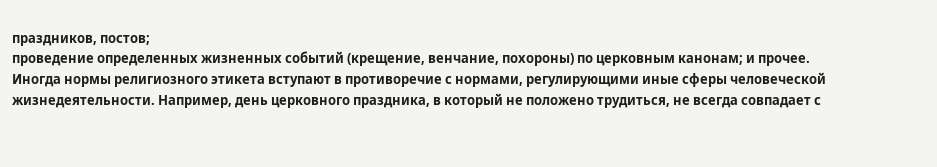праздников, постов;
проведение определенных жизненных событий (крещение, венчание, похороны) по церковным канонам; и прочее.
Иногда нормы религиозного этикета вступают в противоречие с нормами, регулирующими иные сферы человеческой жизнедеятельности. Например, день церковного праздника, в который не положено трудиться, не всегда совпадает с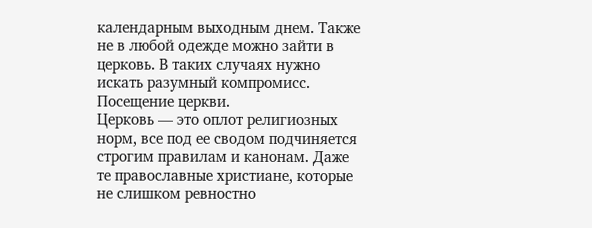календарным выходным днем. Также не в любой одежде можно зайти в церковь. В таких случаях нужно искать разумный компромисс.
Посещение церкви.
Церковь — это оплот религиозных норм, все под ее сводом подчиняется строгим правилам и канонам. Даже те православные христиане, которые не слишком ревностно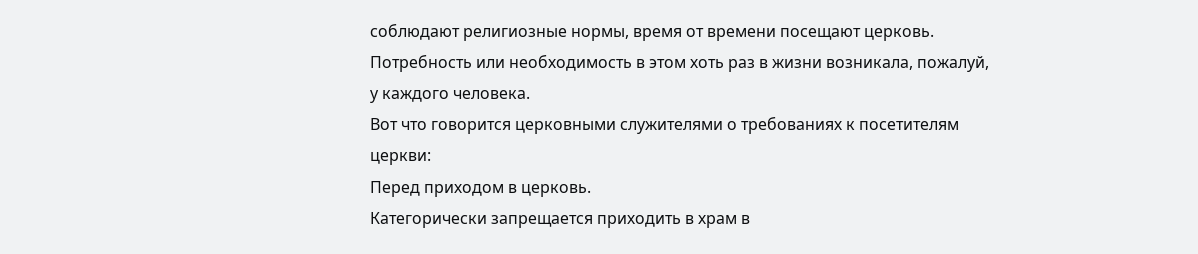соблюдают религиозные нормы, время от времени посещают церковь. Потребность или необходимость в этом хоть раз в жизни возникала, пожалуй, у каждого человека.
Вот что говорится церковными служителями о требованиях к посетителям церкви:
Перед приходом в церковь.
Категорически запрещается приходить в храм в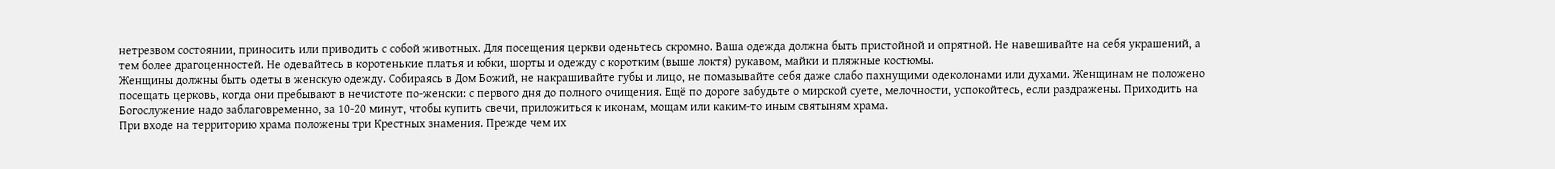нетрезвом состоянии, приносить или приводить с собой животных. Для посещения церкви оденьтесь скромно. Ваша одежда должна быть пристойной и опрятной. Не навешивайте на себя украшений, а тем более драгоценностей. Не одевайтесь в коротенькие платья и юбки, шорты и одежду с коротким (выше локтя) рукавом, майки и пляжные костюмы.
Женщины должны быть одеты в женскую одежду. Собираясь в Дом Божий, не накрашивайте губы и лицо, не помазывайте себя даже слабо пахнущими одеколонами или духами. Женщинам не положено посещать церковь, когда они пребывают в нечистоте по-женски: с первого дня до полного очищения. Ещё по дороге забудьте о мирской суете, мелочности, успокойтесь, если раздражены. Приходить на Богослужение надо заблаговременно, за 10-20 минут, чтобы купить свечи, приложиться к иконам, мощам или каким-то иным святыням храма.
При входе на территорию храма положены три Крестных знамения. Прежде чем их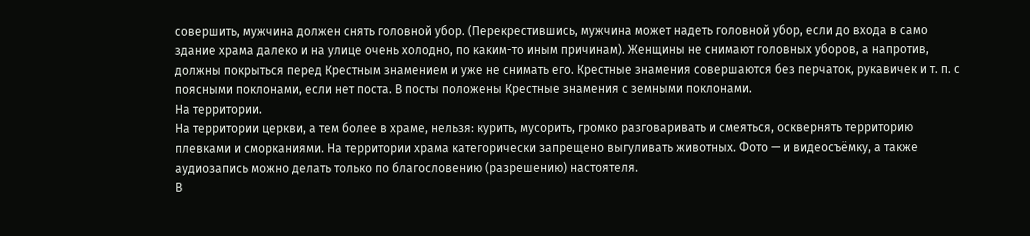совершить, мужчина должен снять головной убор. (Перекрестившись, мужчина может надеть головной убор, если до входа в само здание храма далеко и на улице очень холодно, по каким-то иным причинам). Женщины не снимают головных уборов, а напротив, должны покрыться перед Крестным знамением и уже не снимать его. Крестные знамения совершаются без перчаток, рукавичек и т. п. с поясными поклонами, если нет поста. В посты положены Крестные знамения с земными поклонами.
На территории.
На территории церкви, а тем более в храме, нельзя: курить, мусорить, громко разговаривать и смеяться, осквернять территорию плевками и сморканиями. На территории храма категорически запрещено выгуливать животных. Фото — и видеосъёмку, а также аудиозапись можно делать только по благословению (разрешению) настоятеля.
В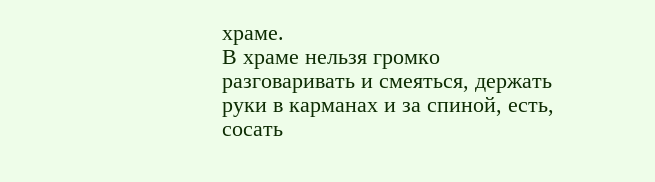храме.
В храме нельзя громко разговаривать и смеяться, держать руки в карманах и за спиной, есть, сосать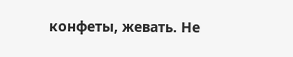конфеты, жевать. Не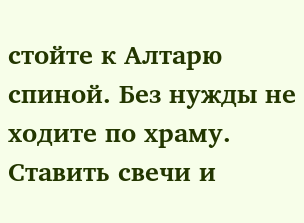стойте к Алтарю спиной. Без нужды не ходите по храму.
Ставить свечи и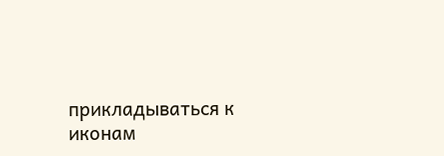прикладываться к иконам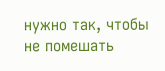нужно так, чтобы не помешать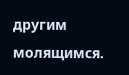другим молящимся.